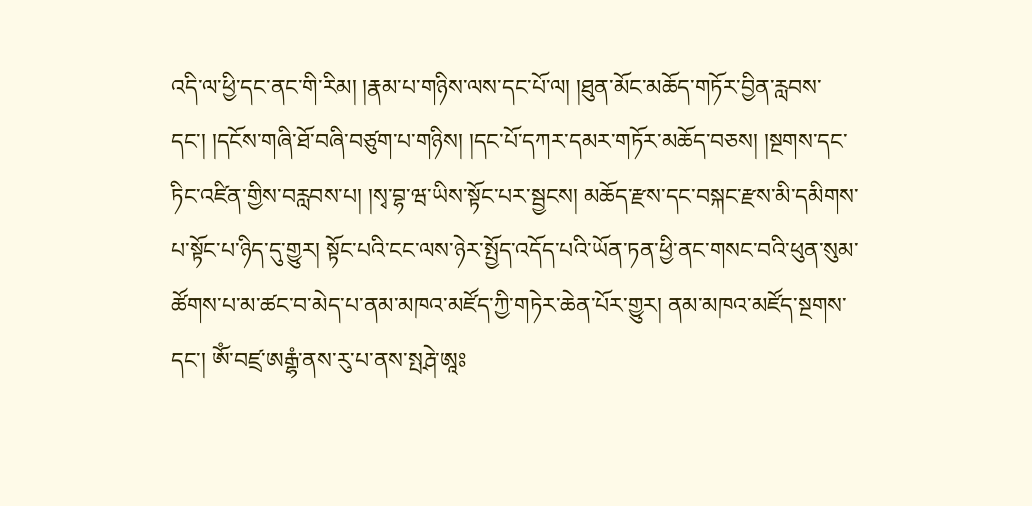འདི་ལ་ཕྱི་དང་ནང་གི་རིམ། །རྣམ་པ་གཉིས་ལས་དང་པོ་ལ། །ཐུན་མོང་མཆོད་གཏོར་བྱིན་རླབས་དང་། །དངོས་གཞི་ཐོ་བཞི་བཙུག་པ་གཉིས། །དང་པོ་དཀར་དམར་གཏོར་མཆོད་བཅས། །སྔགས་དང་ཏིང་འཛིན་གྱིས་བརླབས་པ། །སྭ་བྷ་ཝ་ཡིས་སྟོང་པར་སྦྱངས། མཆོད་རྫས་དང་བསྐང་རྫས་མི་དམིགས་པ་སྟོང་པ་ཉིད་དུ་གྱུར། སྟོང་པའི་ངང་ལས་ཉེར་སྤྱོད་འདོད་པའི་ཡོན་ཏན་ཕྱི་ནང་གསང་བའི་ཕུན་སུམ་ཚོགས་པ་མ་ཚང་བ་མེད་པ་ནམ་མཁའ་མཛོད་ཀྱི་གཏེར་ཆེན་པོར་གྱུར། ནམ་མཁའ་མཛོད་སྔགས་དང་། ཨོཾ་བཛྲ་ཨརྒྷཾ་ནས་རུ་པ་ནས་སྤརྴེ་ཨཱཿ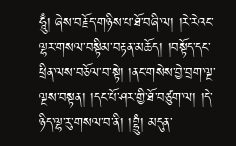ཧཱུྃ། ཞེས་བརྗོད་གཉིས་པ་ཐོ་བཞི་ལ། །རེ་རེའང་ལྷར་གསལ་བསྟིམ་བརྟན་མཆོད། །བསྟོད་དང་ཕྲིན་ལས་བཅོལ་བ་སྟེ། །ནང་གསེས་བྱེ་བྲག་ལྔ་ལྔས་བསྟན། །དང་པོ་ཤར་གྱི་ཐོ་བཙུག་ལ། །དེ་ཉིད་ལྷ་རུ་གསལ་བ་ནི། །བྷྲུཾ། མདུན་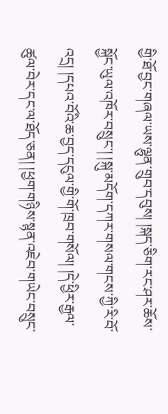གྱི་ཐོ་བྱང་གཞལ་ཡས་ལྷུན་གྲུབ་དབུས། །སྐད་ཅིག་རང་ཤར་ཆོས་སྐྱོང་ཡུལ་འཁོར་བསྲུང་། །སྐུ་མདོག་དཀར་གསལ་གངས་ཀྱི་རི་བོ་འདྲ། །དཔའ་བོའི་ཆ་བྱད་དངུལ་གྱི་གོ་ཁྲབ་གསོལ། །དེ་ཕྱིར་རྒྱལ་ཚུལ་བེར་དང་ལ་ཐོད་ཅན། །ཕྱག་གཉིས་སྙན་འཇེབ་གཡེང་བསྲུང་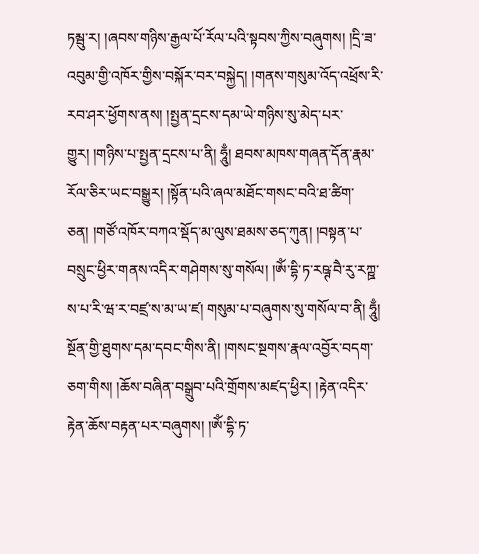ཏམྦུ་ར། །ཞབས་གཉིས་རྒྱལ་པོ་རོལ་པའི་སྟབས་ཀྱིས་བཞུགས། །དྲི་ཟ་འབུམ་གྱི་འཁོར་གྱིས་བསྐོར་བར་བསྐྱེད། །གནས་གསུམ་འོད་འཕྲོས་རི་རབ་ཤར་ཕྱོགས་ནས། །སྤྱན་དྲངས་དམ་ཡེ་གཉིས་སུ་མེད་པར་གྱུར། །གཉིས་པ་སྤྱན་དྲངས་པ་ནི། ཧཱུྃ། ཐབས་མཁས་གཞན་དོན་རྣམ་རོལ་ཅིར་ཡང་བསྒྱུར། །སྟོན་པའི་ཞལ་མཐོང་གསང་བའི་ཐ་ཚིག་ཅན། །གཙོ་འཁོར་བཀའ་སྡོད་མ་ལུས་ཐམས་ཅད་ཀུན། །བསྟན་པ་བསྲུང་ཕྱིར་གནས་འདིར་གཤེགས་སུ་གསོལ། །ཨོཾ་དྷི་ཏ་རཥྚ་བཻ་རུ་རཀྛ་ས་པ་རི་ཝ་ར་བཛྲ་ས་མ་ཡ་ཛ། གསུམ་པ་བཞུགས་སུ་གསོལ་བ་ནི། ཧཱུྃ། སྔོན་གྱི་ཐུགས་དམ་དབང་གིས་ནི། །གསང་སྔགས་རྣལ་འབྱོར་བདག་ཅག་གིས། །ཆོས་བཞིན་བསྒྲུབ་པའི་གྲོགས་མཛད་ཕྱིར། །རྟེན་འདིར་རྟེན་ཆོས་བརྟན་པར་བཞུགས། །ཨོཾ་དྷི་ཏ་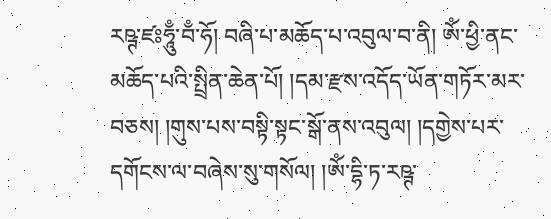རཥྚ་ཛཿཧཱུྃ་བྃ་ཧོ། བཞི་པ་མཆོད་པ་འབུལ་བ་ནི། ཨོཾ་ཕྱི་ནང་མཆོད་པའི་སྤྲིན་ཆེན་པོ། །དམ་རྫས་འདོད་ཡོན་གཏོར་མར་བཅས། །གུས་པས་བསྟི་སྟང་སྒོ་ནས་འབུལ། །དགྱེས་པར་དགོངས་ལ་བཞེས་སུ་གསོལ། །ཨོཾ་དྷི་ཏ་རཥྚ་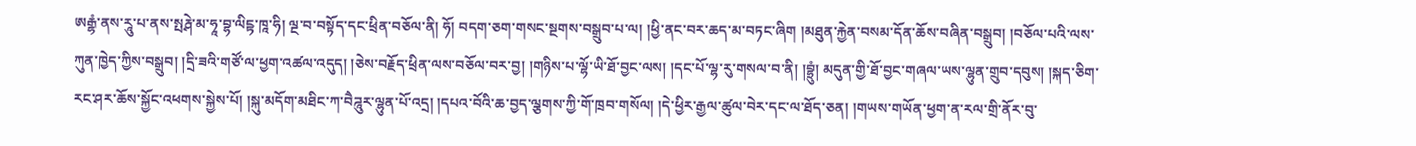ཨརྒྷཾ་ནས་རཱུ་པ་ནས་སྤརྴེ་མ་ཧཱ་བྷ་ལིངྟ་ཁཱ་ཧི། ལྔ་བ་བསྟོད་དང་ཕྲིན་བཅོལ་ནི། ཧོ། བདག་ཅག་གསང་སྔགས་བསྒྲུབ་པ་ལ། །ཕྱི་ནང་བར་ཆད་མ་བཏང་ཞིག །མཐུན་རྐྱེན་བསམ་དོན་ཆོས་བཞིན་བསྒྲུབ། །བཅོལ་པའི་ལས་ཀུན་ཁྱེད་ཀྱིས་བསྒྲུབ། །དྲི་ཟའི་གཙོ་ལ་ཕྱག་འཚལ་འདུད། །ཅེས་བརྗོད་ཕྲིན་ལས་བཅོལ་བར་བྱ། །གཉིས་པ་ལྷོ་ཡི་ཐོ་བྱང་ལས། །དང་པོ་ལྷ་རུ་གསལ་བ་ནི། །བྷྲུཾ། མདུན་གྱི་ཐོ་བྱང་གཞལ་ཡས་ལྷུན་གྲུབ་དབུས། །སྐད་ཅིག་རང་ཤར་ཆོས་སྐྱོང་འཕགས་སྐྱེས་པོ། །སྐུ་མདོག་མཐིང་ཀ་བཻཌཱུར་ལྷུན་པོ་འདྲ། །དཔའ་བོའི་ཆ་བྱད་ལྕགས་ཀྱི་གོ་ཁྲབ་གསོལ། །དེ་ཕྱིར་རྒྱལ་ཚུལ་བེར་དང་ལ་ཐོད་ཅན། །གཡས་གཡོན་ཕྱག་ན་རལ་གྲི་ནོར་བུ་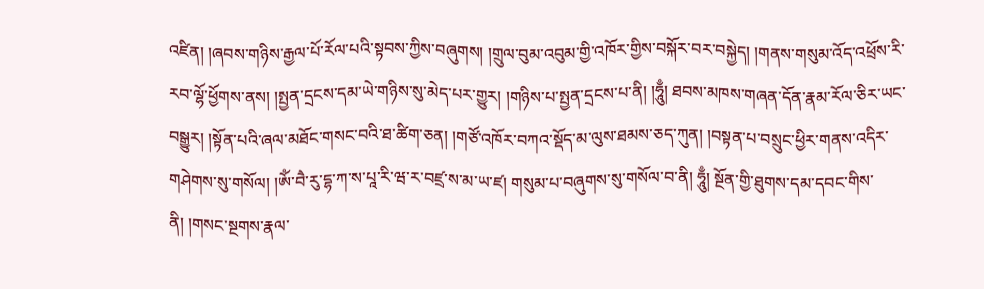འཛིན། །ཞབས་གཉིས་རྒྱལ་པོ་རོལ་པའི་སྟབས་ཀྱིས་བཞུགས། །གྲུལ་བུམ་འབུམ་གྱི་འཁོར་གྱིས་བསྐོར་བར་བསྐྱེད། །གནས་གསུམ་འོད་འཕྲོས་རི་རབ་ལྷོ་ཕྱོགས་ནས། །སྤྱན་དྲངས་དམ་ཡེ་གཉིས་སུ་མེད་པར་གྱུར། །གཉིས་པ་སྤྱན་དྲངས་པ་ནི། །ཧཱུྃ། ཐབས་མཁས་གཞན་དོན་རྣམ་རོལ་ཅིར་ཡང་བསྒྱུར། །སྟོན་པའི་ཞལ་མཐོང་གསང་བའི་ཐ་ཚིག་ཅན། །གཙོ་འཁོར་བཀའ་སྡོད་མ་ལུས་ཐམས་ཅད་ཀུན། །བསྟན་པ་བསྲུང་ཕྱིར་གནས་འདིར་གཤེགས་སུ་གསོལ། །ཨོཾ་བཻ་རུ་དྷ་ཀ་ས་པཱ་རི་ཝ་ར་བཛྲ་ས་མ་ཡ་ཛ། གསུམ་པ་བཞུགས་སུ་གསོལ་བ་ནི། ཧཱུྃ། སྔོན་གྱི་ཐུགས་དམ་དབང་གིས་ནི། །གསང་སྔགས་རྣལ་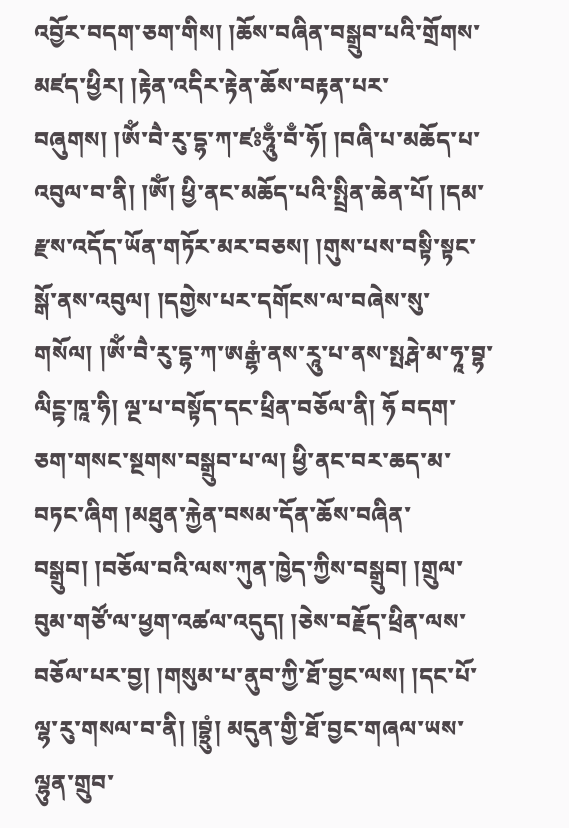འབྱོར་བདག་ཅག་གིས། །ཆོས་བཞིན་བསྒྲུབ་པའི་གྲོགས་མཛད་ཕྱིར། །རྟེན་འདིར་རྟེན་ཆོས་བརྟན་པར་བཞུགས། །ཨོཾ་བཻ་རུ་དྷ་ཀ་ཛཿཧཱུྃ་བྃ་ཧོ། །བཞི་པ་མཆོད་པ་འབུལ་བ་ནི། །ཨོཾ། ཕྱི་ནང་མཆོད་པའི་སྤྲིན་ཆེན་པོ། །དམ་རྫས་འདོད་ཡོན་གཏོར་མར་བཅས། །གུས་པས་བསྟི་སྟང་སྒོ་ནས་འབུལ། །དགྱེས་པར་དགོངས་ལ་བཞེས་སུ་གསོལ། །ཨོཾ་བཻ་རུ་དྷ་ཀ་ཨརྒྷཾ་ནས་རཱུ་པ་ནས་སྤརྴེ་མ་ཧཱ་བྷ་ལིངྟ་ཁཱ་ཧི། ལྔ་པ་བསྟོད་དང་ཕྲིན་བཅོལ་ནི། ཧོ བདག་ཅག་གསང་སྔགས་བསྒྲུབ་པ་ལ། ཕྱི་ནང་བར་ཆད་མ་བཏང་ཞིག །མཐུན་རྐྱེན་བསམ་དོན་ཆོས་བཞིན་བསྒྲུབ། །བཅོལ་བའི་ལས་ཀུན་ཁྱེད་ཀྱིས་བསྒྲུབ། །གྲུལ་བུམ་གཙོ་ལ་ཕྱག་འཚལ་འདུད། །ཅེས་བརྗོད་ཕྲིན་ལས་བཅོལ་པར་བྱ། །གསུམ་པ་ནུབ་ཀྱི་ཐོ་བྱང་ལས། །དང་པོ་ལྷ་རུ་གསལ་བ་ནི། །བྷྲུཾ། མདུན་གྱི་ཐོ་བྱང་གཞལ་ཡས་ལྷུན་གྲུབ་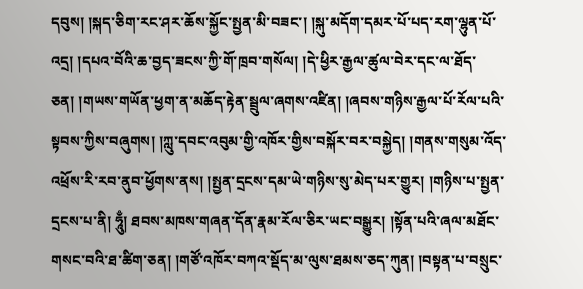དབུས། །སྐད་ཅིག་རང་ཤར་ཆོས་སྐྱོང་སྤྱན་མི་བཟང་། །སྐུ་མདོག་དམར་པོ་པད་རག་ལྷུན་པོ་འདྲ། །དཔའ་བོའི་ཆ་བྱད་ཟངས་ཀྱི་གོ་ཁྲབ་གསོལ། །དེ་ཕྱིར་རྒྱལ་ཚུལ་བེར་དང་ལ་ཐོད་ཅན། །གཡས་གཡོན་ཕྱག་ན་མཆོད་རྟེན་སྦྲུལ་ཞགས་འཛིན། །ཞབས་གཉིས་རྒྱལ་པོ་རོལ་པའི་སྟབས་ཀྱིས་བཞུགས། །ཀླུ་དབང་འབུམ་གྱི་འཁོར་གྱིས་བསྐོར་བར་བསྐྱེད། །གནས་གསུམ་འོད་འཕྲོས་རི་རབ་ནུབ་ཕྱོགས་ནས། །སྤྱན་དྲངས་དམ་ཡེ་གཉིས་སུ་མེད་པར་གྱུར། །གཉིས་པ་སྤྱན་དྲངས་པ་ནི། ཧཱུྃ། ཐབས་མཁས་གཞན་དོན་རྣམ་རོལ་ཅིར་ཡང་བསྒྱུར། །སྟོན་པའི་ཞལ་མཐོང་གསང་བའི་ཐ་ཚིག་ཅན། །གཙོ་འཁོར་བཀའ་སྡོད་མ་ལུས་ཐམས་ཅད་ཀུན། །བསྟན་པ་བསྲུང་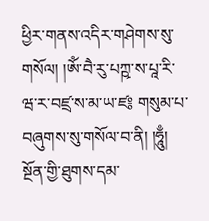ཕྱིར་གནས་འདིར་གཤེགས་སུ་གསོལ། །ཨོཾ་བཻ་རུ་པཀྵ་ས་པཱ་རི་ཝ་ར་བཛྲ་ས་མ་ཡ་ཛ༔ གསུམ་པ་བཞུགས་སུ་གསོལ་བ་ནི། །ཧཱུྃ། སྔོན་གྱི་ཐུགས་དམ་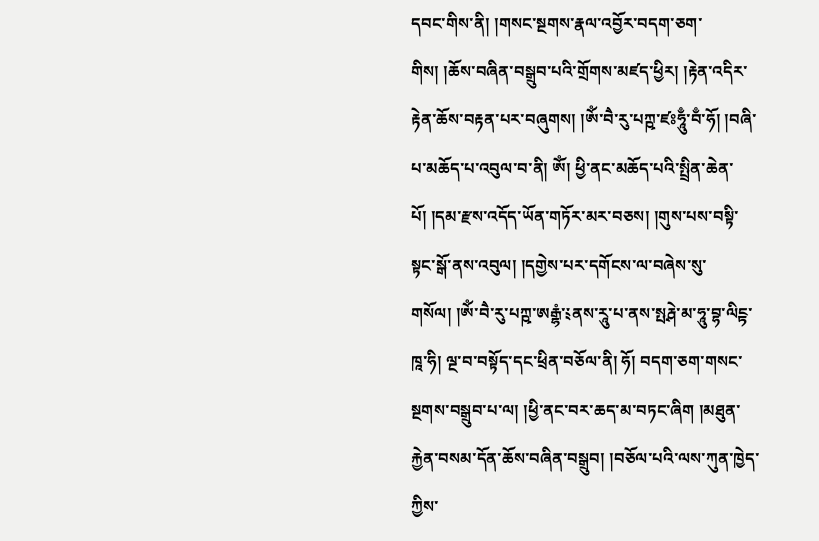དབང་གིས་ནི། །གསང་སྔགས་རྣལ་འབྱོར་བདག་ཅག་གིས། །ཆོས་བཞིན་བསྒྲུབ་པའི་གྲོགས་མཛད་ཕྱིར། །རྟེན་འདིར་རྟེན་ཆོས་བརྟན་པར་བཞུགས། །ཨོཾ་བཻ་རུ་པཀྵ་ཛཿཧཱུྃ་བྃ་ཧོ། །བཞི་པ་མཆོད་པ་འབུལ་བ་ནི། ཨོཾ། ཕྱི་ནང་མཆོད་པའི་སྤྲིན་ཆེན་པོ། །དམ་རྫས་འདོད་ཡོན་གཏོར་མར་བཅས། །གུས་པས་བསྟི་སྟང་སྒོ་ནས་འབུལ། །དགྱེས་པར་དགོངས་ལ་བཞེས་སུ་གསོལ། །ཨོཾ་བཻ་རུ་པཀྵ་ཨརྒྷཾ་༴ནས་རཱུ་པ་ནས་སྤརྴེ་མ་ཧཱུ་བྷ་ལིངྟ་ཁཱ་ཧི། ལྔ་བ་བསྟོད་དང་ཕྲིན་བཅོལ་ནི། ཧོ། བདག་ཅག་གསང་སྔགས་བསྒྲུབ་པ་ལ། །ཕྱི་ནང་བར་ཆད་མ་བཏང་ཞིག །མཐུན་རྐྱེན་བསམ་དོན་ཆོས་བཞིན་བསྒྲུབ། །བཅོལ་པའི་ལས་ཀུན་ཁྱེད་ཀྱིས་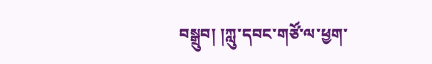བསྒྲུབ། །ཀླུ་དབང་གཙོ་ལ་ཕྱག་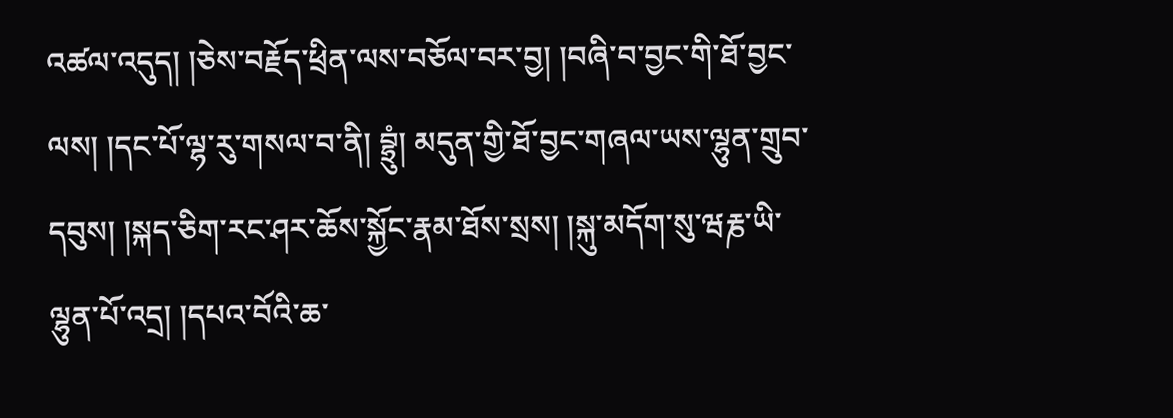འཚལ་འདུད། །ཅེས་བརྗོད་ཕྲིན་ལས་བཅོལ་བར་བྱ། །བཞི་བ་བྱང་གི་ཐོ་བྱང་ལས། །དང་པོ་ལྷ་རུ་གསལ་བ་ནི། བྷྲུཾ། མདུན་གྱི་ཐོ་བྱང་གཞལ་ཡས་ལྷུན་གྲུབ་དབུས། །སྐད་ཅིག་རང་ཤར་ཆོས་སྐྱོང་རྣམ་ཐོས་སྲས། །སྐུ་མདོག་སུ་ཝརྞ་ཡི་ལྷུན་པོ་འདྲ། །དཔའ་བོའི་ཆ་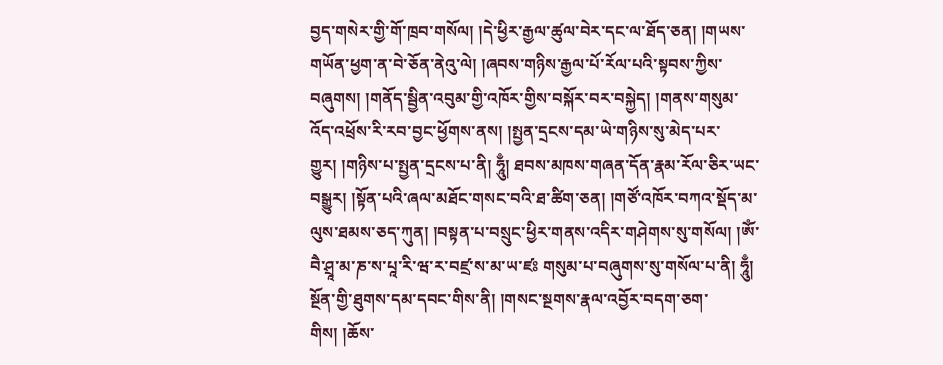བྱད་གསེར་གྱི་གོ་ཁྲབ་གསོལ། །དེ་ཕྱིར་རྒྱལ་ཚུལ་བེར་དང་ལ་ཐོད་ཅན། །གཡས་གཡོན་ཕྱག་ན་བེ་ཅོན་ནེའུ་ལེ། །ཞབས་གཉིས་རྒྱལ་པོ་རོལ་པའི་སྟབས་ཀྱིས་བཞུགས། །གནོད་སྦྱིན་འབུམ་གྱི་འཁོར་གྱིས་བསྐོར་བར་བསྐྱེད། །གནས་གསུམ་འོད་འཕྲོས་རི་རབ་བྱང་ཕྱོགས་ནས། །སྤྱན་དྲངས་དམ་ཡེ་གཉིས་སུ་མེད་པར་གྱུར། །གཉིས་པ་སྤྱན་དྲངས་པ་ནི། ཧཱུྃ། ཐབས་མཁས་གཞན་དོན་རྣམ་རོལ་ཅིར་ཡང་བསྒྱུར། །སྟོན་པའི་ཞལ་མཐོང་གསང་བའི་ཐ་ཚིག་ཅན། །གཙོ་འཁོར་བཀའ་སྡོད་མ་ལུས་ཐམས་ཅད་ཀུན། །བསྟན་པ་བསྲུང་ཕྱིར་གནས་འདིར་གཤེགས་སུ་གསོལ། །ཨོཾ་བཻ་ཤྲཱ་མ་ཎ་ས་པཱ་རི་ཝ་ར་བཛྲ་ས་མ་ཡ་ཛཿ གསུམ་པ་བཞུགས་སུ་གསོལ་པ་ནི། ཧཱུྃ། སྔོན་གྱི་ཐུགས་དམ་དབང་གིས་ནི། །གསང་སྔགས་རྣལ་འབྱོར་བདག་ཅག་གིས། །ཆོས་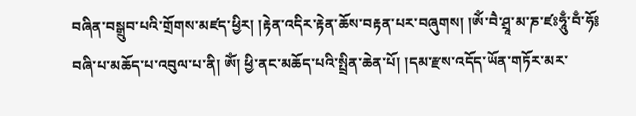བཞིན་བསྒྲུབ་པའི་གྲོགས་མཛད་ཕྱིར། །རྟེན་འདིར་རྟེན་ཆོས་བརྟན་པར་བཞུགས། །ཨོཾ་བཻ་ཤྲཱ་མ་ཎ་ཛཿཧཱུྃ་བྃ་ཧོ༔ བཞི་པ་མཆོད་པ་འབུལ་པ་ནི། ཨོཾ། ཕྱི་ནང་མཆོད་པའི་སྤྲིན་ཆེན་པོ། །དམ་རྫས་འདོད་ཡོན་གཏོར་མར་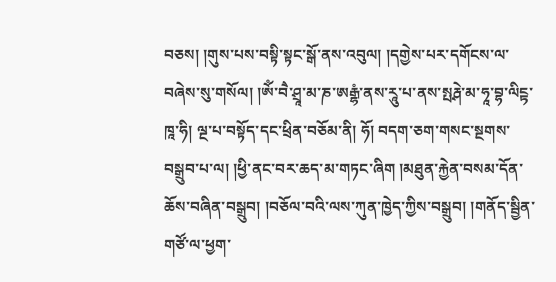བཅས། །གུས་པས་བསྟི་སྟང་སྒོ་ནས་འབུལ། །དགྱེས་པར་དགོངས་ལ་བཞེས་སུ་གསོལ། །ཨོཾ་བཻ་ཤྲཱ་མ་ཎ་ཨརྒྷཾ་ནས་རཱུ་པ་ནས་སྤརྴེ་མ་ཧཱ་བྷ་ལིངྟ་ཁཱ་ཧི། ལྔ་པ་བསྟོད་དང་ཕྲིན་བཅོམ་ནི། ཧོ། བདག་ཅག་གསང་སྔགས་བསྒྲུབ་པ་ལ། །ཕྱི་ནང་བར་ཆད་མ་གཏང་ཞིག །མཐུན་རྐྱེན་བསམ་དོན་ཆོས་བཞིན་བསྒྲུབ། །བཅོལ་བའི་ལས་ཀུན་ཁྱེད་ཀྱིས་བསྒྲུབ། །གནོད་སྦྱིན་གཙོ་ལ་ཕྱག་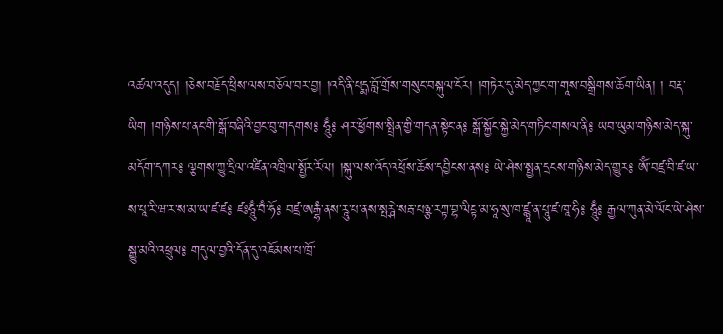འཚལ་འདུད། །ཅེས་བརྗོད་ཕྲིས་ལས་བཅོལ་བར་བྱ། །འདི་ནི་པདྨ་བློ་གྲོས་གསུང་བསྐུལ་ངོར། །གཏེར་དུ་མེད་ཀྱང་ག་གཱས་བསྒྲིགས་ཆོག་ཡིན། ། བརྡ་ཡིག །གཉིས་པ་ནང་གི་སྒོ་བཞིའི་བྱང་བུ་གདགས༔ ཧཱུྃ༔ ཤར་ཕྱོགས་སྤྲིན་གྱི་གདན་སྟེང་ན༔ སྒོ་སྐྱོང་སྐྱེ་མེད་གཏིང་གསལ་ནི༔ ཡབ་ཡུམ་གཉིས་མེད་སྐུ་མདོག་དཀར༔ ལྕགས་ཀྱུ་དྲིལ་འཛིན་འཁྲིལ་སྤྱོར་རོལ། །སྐུ་ལས་འོད་འཕྲོས་ཆོས་དབྱིངས་ནས༔ ཡེ་ཤེས་སྤྱན་དྲངས་གཉིས་མེད་གྱུར༔ ཨོཾ་བཛྲ་བི་ཛ་ཡ་ས་པཱ་རི་ཝ་ར་ས་མ་ཡ་ཛ་ཛ༔ ཛཿཧཱུྃ་བྃ་ཧོ༔ བཛྲ་ཨརྒྷཾ་ནས་རཱུ་པ་ནས་སྤརྴེ་སརྦ་པཉྩ་རཀྟ་བྷ་ལིངྟ་མ་ཧཱ་སུ་ཁ་ཛྙཱ་ན་པཱུ་ཛ་ཁཱ་ཧི༔ ཧཱུྃ༔ རྒྱལ་ཀུན་མེ་ལོང་ཡེ་ཤེས་སྒྱུ་མའི་འཕྲུལ༔ གདུལ་བྱའི་དོན་དུ་འཇོམས་པ་ཁྲོ་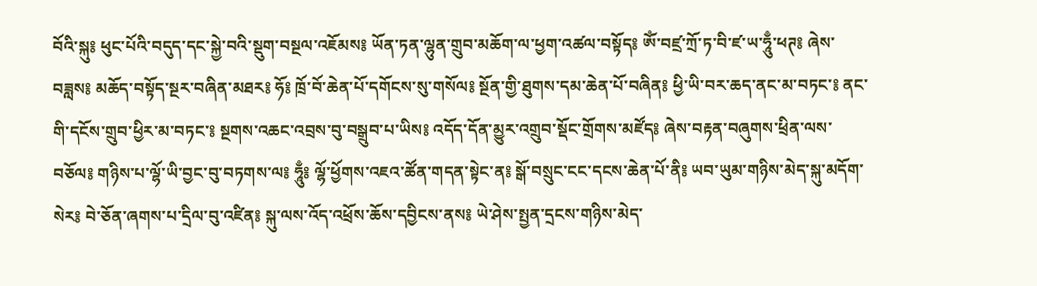བོའི་སྐུ༔ ཕུང་པོའི་བདུད་དང་སྐྱེ་བའི་སྡུག་བསྔལ་འཇོམས༔ ཡོན་ཏན་ལྷུན་གྲུབ་མཆོག་ལ་ཕྱག་འཚལ་བསྟོད༔ ཨོཾ་བཛྲ་ཀྲོ་ཏ་བི་ཛ་ཡ་ཧཱུྃ་ཕཊ༔ ཞེས་བཟླས༔ མཆོད་བསྟོད་སྔར་བཞིན་མཐར༔ ཧོ༔ ཁྲོ་བོ་ཆེན་པོ་དགོངས་སུ་གསོལ༔ སྔོན་གྱི་ཐུགས་དམ་ཆེན་པོ་བཞིན༔ ཕྱི་ཡི་བར་ཆད་ནང་མ་བཏང་༔ ནང་གི་དངོས་གྲུབ་ཕྱིར་མ་བཏང་༔ སྔགས་འཆང་འབྲས་བུ་བསྒྲུབ་པ་ཡིས༔ འདོད་དོན་མྱུར་འགྲུབ་སྡོང་གྲོགས་མཛོད༔ ཞེས་བརྟན་བཞུགས་ཕྲིན་ལས་བཅོལ༔ གཉིས་པ་ལྷོ་ཡི་བྱང་བུ་བཏགས་ལ༔ ཧཱུྃ༔ ལྷོ་ཕྱོགས་འཇའ་ཚོན་གདན་སྟེང་ན༔ སྒོ་བསྲུང་ངང་དངས་ཆེན་པོ་ནི༔ ཡབ་ཡུམ་གཉིས་མེད་སྐུ་མདོག་སེར༔ བེ་ཅོན་ཞགས་པ་དྲིལ་བུ་འཛིན༔ སྐུ་ལས་འོད་འཕྲོས་ཆོས་དབྱིངས་ནས༔ ཡེ་ཤེས་སྤྱན་དྲངས་གཉིས་མེད་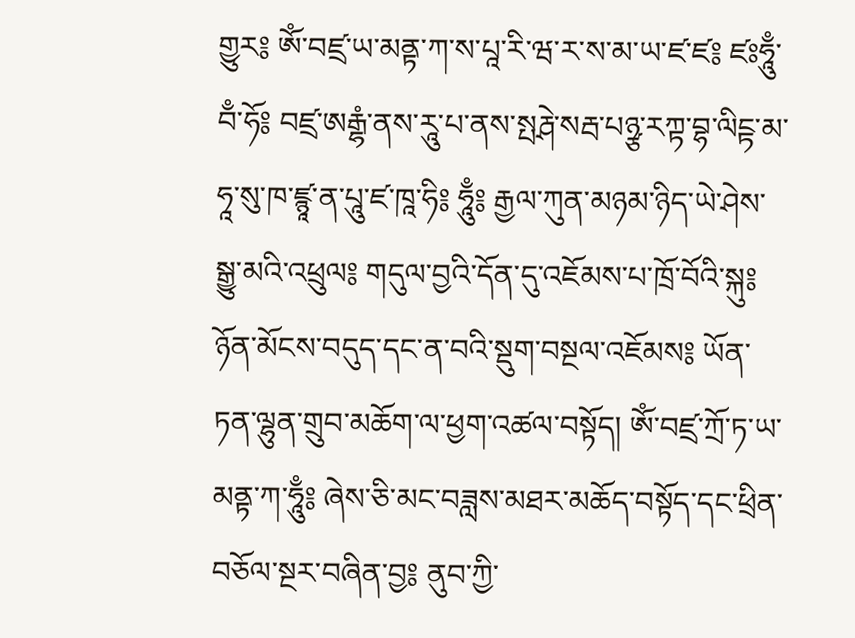གྱུར༔ ཨོཾ་བཛྲ་ཡ་མནྟ་ཀ་ས་པཱ་རི་ཝ་ར་ས་མ་ཡ་ཛ་ཛ༔ ཛཿཧཱུྃ་བྃ་ཧོ༔ བཛྲ་ཨརྒྷཾ་ནས་རཱུ་པ་ནས་སྤརྴེ་སརྦ་པཉྩ་རཀྟ་བྷ་ལིངྟ་མ་ཧཱ་སུ་ཁ་ཛྙཱ་ན་པཱུ་ཛ་ཁཱ་ཧི༔ ཧཱུྃ༔ རྒྱལ་ཀུན་མཉམ་ཉིད་ཡེ་ཤེས་སྒྱུ་མའི་འཕྲུལ༔ གདུལ་བྱའི་དོན་དུ་འཇོམས་པ་ཁྲོ་བོའི་སྐུ༔ ཉོན་མོངས་བདུད་དང་ན་བའི་སྡུག་བསྔལ་འཇོམས༔ ཡོན་ཏན་ལྷུན་གྲུབ་མཆོག་ལ་ཕྱག་འཚལ་བསྟོད། ཨོཾ་བཛྲ་ཀྲོ་ཏ་ཡ་མནྟ་ཀ་ཧཱུྃ༔ ཞེས་ཅི་མང་བཟླས་མཐར་མཆོད་བསྟོད་དང་ཕྲིན་བཅོལ་སྔར་བཞིན་བྱ༔ ནུབ་ཀྱི་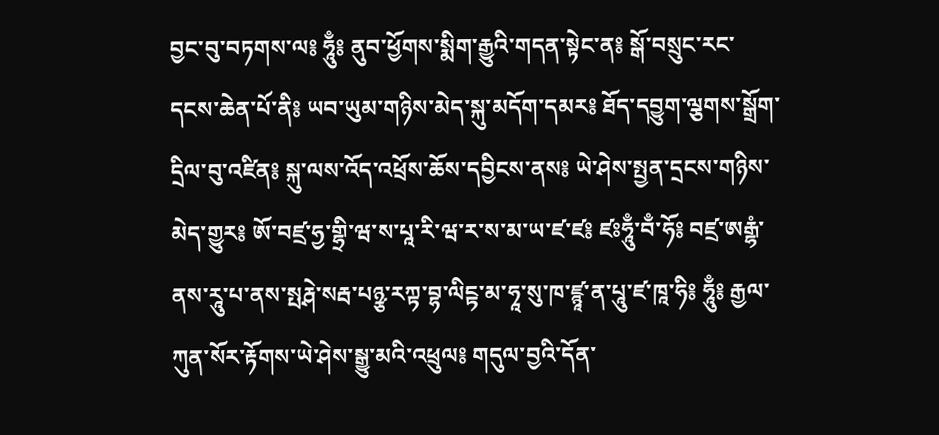བྱང་བུ་བཏགས་ལ༔ ཧཱུྃ༔ ནུབ་ཕྱོགས་སྨིག་རྒྱུའི་གདན་སྟེང་ན༔ སྒོ་བསྲུང་རང་དངས་ཆེན་པོ་ནི༔ ཡབ་ཡུམ་གཉིས་མེད་སྐུ་མདོག་དམར༔ ཐོད་དབྱུག་ལྕགས་སྒྲོག་དྲིལ་བུ་འཛིན༔ སྐུ་ལས་འོད་འཕྲོས་ཆོས་དབྱིངས་ནས༔ ཡེ་ཤེས་སྤྱན་དྲངས་གཉིས་མེད་གྱུར༔ ཨོ་བཛྲ་ཧྱ་གྷྲི་ཝ་ས་པཱ་རི་ཝ་ར་ས་མ་ཡ་ཛ་ཛ༔ ཛཿཧཱུྃ་བྃ་ཧོ༔ བཛྲ་ཨརྒྷཾ་ནས་རཱུ་པ་ནས་སྤརྴེ་སརྦ་པཉྩ་རཀྟ་བྷ་ལིངྟ་མ་ཧཱ་སུ་ཁ་ཛྙཱ་ན་པཱུ་ཛ་ཁཱ་ཧི༔ ཧཱུྃ༔ རྒྱལ་ཀུན་སོར་རྟོགས་ཡེ་ཤེས་སྒྱུ་མའི་འཕྲུལ༔ གདུལ་བྱའི་དོན་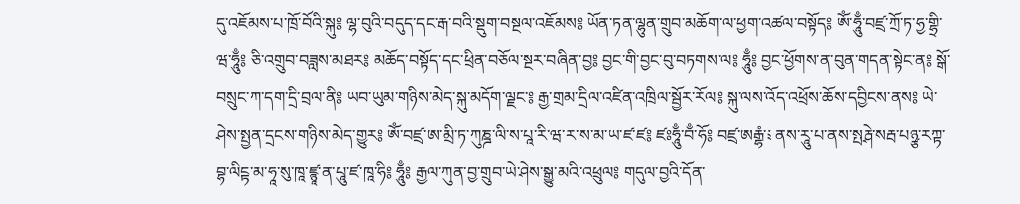དུ་འཇོམས་པ་ཁྲོ་བོའི་སྐུ༔ ལྷ་བུའི་བདུད་དང་རྒ་བའི་སྡུག་བསྔལ་འཇོམས༔ ཡོན་ཏན་ལྷུན་གྲུབ་མཆོག་ལ་ཕྱག་འཚལ་བསྟོད༔ ཨོཾ་ཧཱུྃ་བཛྲ་ཀྲོ་ཏ་ཧྱ་གྷྲི་ཝ་ཧཱུྃ༔ ཅི་འགྲུབ་བཟླས་མཐར༔ མཆོད་བསྟོད་དང་ཕྲིན་བཅོལ་སྔར་བཞིན་བྱ༔ བྱང་གི་བྱང་བུ་བཏགས་ལ༔ ཧཱུྃ༔ བྱང་ཕྱོགས་ན་བུན་གདན་སྟེང་ན༔ སྒོ་བསྲུང་ཀ་དག་དྲི་བྲལ་ནི༔ ཡབ་ཡུམ་གཉིས་མེད་སྐུ་མདོག་ལྗང་༔ རྒྱ་གྲམ་དྲིལ་འཛིན་འཁྲིལ་སྦྱོར་རོལ༔ སྐུ་ལས་འོད་འཕྲོས་ཆོས་དབྱིངས་ནས༔ ཡེ་ཤེས་སྤྱན་དྲངས་གཉིས་མེད་གྱུར༔ ཨོཾ་བཛྲ་ཨ་མྲི་ཏ་ཀུཎྜ་ལི་ས་པཱ་རི་ཝ་ར་ས་མ་ཡ་ཛ་ཛ༔ ཛཿཧཱུྃ་བྃ་ཧོ༔ བཛྲ་ཨརྒྷཾ་༴ ནས་རཱུ་པ་ནས་སྤརྴེ་སརྦ་པཉྩ་རཀྟ་བྷ་ལིངྟ་མ་ཧཱ་སུ་ཁཱ་ཛྙཱ་ན་པཱུ་ཛ་ཁཱ་ཧི༔ ཧཱུྃ༔ རྒྱལ་ཀུན་བྱ་གྲུབ་ཡེ་ཤེས་སྒྱུ་མའི་འཕྲུལ༔ གདུལ་བྱའི་དོན་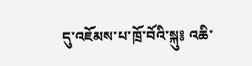དུ་འཇོམས་པ་ཁྲོ་བོའི་སྐུ༔ འཆི་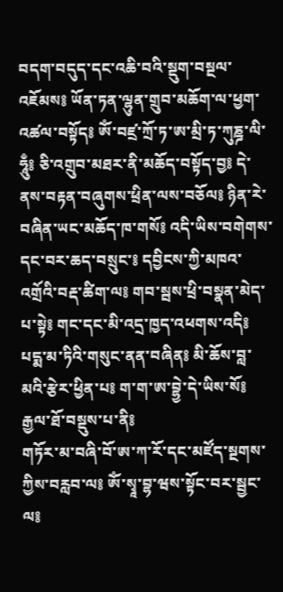བདག་བདུད་དང་འཆི་བའི་སྡུག་བསྔལ་འཇོམས༔ ཡོན་ཏན་ལྷུན་གྲུབ་མཆོག་ལ་ཕྱག་འཚལ་བསྟོད༔ ཨོཾ་བཛྲ་ཀྲོ་ཏ་ཨ་མྲི་ཏ་ཀུཎྜ་ལི་ཧཱུྃ༔ ཅི་འགྲུབ་མཐར་ནི་མཆོད་བསྟོད་བྱ༔ དེ་ནས་བརྟན་བཞུགས་ཕྲིན་ལས་བཅོལ༔ ཉིན་རེ་བཞིན་ཡང་མཆོད་ཁ་གསོ༔ འདི་ཡིས་བགེགས་དང་བར་ཆད་བསྲུང་༔ དབྱིངས་ཀྱི་མཁའ་འགྲོའི་བརྡ་ཚིག་ལ༔ གབ་སྦས་ཕྲི་བསྣན་མེད་པ་སྟེ༔ གང་དང་མི་འདྲ་ཁྱད་འཕགས་འདི༔ པདྨ་མ་ཏིའི་གསུང་ནན་བཞིན༔ མི་ཆོས་བླ་མའི་རྩེར་ཕྱིན་པ༔ ག་ག་ཨ་བྷྱེ་དེ་ཡིས་སོ༔
རྒྱལ་ཐོ་བསྡུས་པ་ནི༔
གཏོར་མ་བཞི་བོ་ཨ་ཀ་རོ་དང་མཛོད་སྔགས་ཀྱིས་བརླབ་ལ༔ ཨོཾ་སྭཱ་བྷ་ཝས་སྟོང་བར་སྦྱང་ལ༔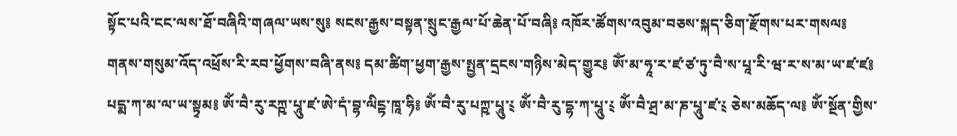སྟོང་པའི་ངང་ལས་ཐོ་བཞིའི་གཞལ་ཡས་སུ༔ སངས་རྒྱས་བསྟན་སྲུང་རྒྱལ་པོ་ཆེན་པོ་བཞི༔ འཁོར་ཚོགས་འབུམ་བཅས་སྐད་ཅིག་རྫོགས་པར་གསལ༔ གནས་གསུམ་འོད་འཕྲོས་རི་རབ་ཕྱོགས་བཞི་ནས༔ དམ་ཚིག་ཕྱག་རྒྱས་སྤྱན་དྲངས་གཉིས་མེད་གྱུར༔ ཨོཾ་མ་ཧཱ་ར་ཛ་ཙ་ཏུ་བཻ་ས་པཱ་རི་ཝ་ར་ས་མ་ཡ་ཛ་ཛ༔ པདྨ་ཀ་མ་ལ་ཡ་སྟྭམ༔ ཨོཾ་བཻ་རུ་རཀྵ་པཱུ་ཛ་ཨེ་དཾ་བྷ་ལིངྟ་ཁཱ་ཧི༔ ཨོཾ་བཻ་རུ་པཀྵ་པཱུ་༴ ཨོཾ་བཻ་རུ་དྷ་ཀ་པཱུ་༴ ཨོཾ་བཻ་ཤྲ་མ་ཎ་པཱུ་ཛ་༴ ཅེས་མཆོད་ལ༔ ཨོཾ་སྔོན་གྱིས་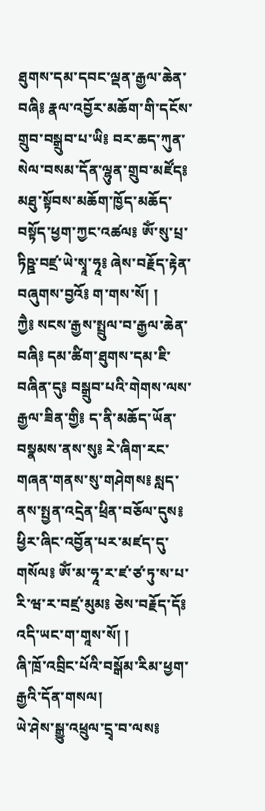ཐུགས་དམ་དབང་ལྡན་རྒྱལ་ཆེན་བཞི༔ རྣལ་འབྱོར་མཆོག་གི་དངོས་གྲུབ་བསྒྲུབ་པ་ཡི༔ བར་ཆད་ཀུན་སེལ་བསམ་དོན་ལྷུན་གྲུབ་མཛོད༔ མཐུ་སྟོབས་མཆོག་ཁྱོད་མཆོད་བསྟོད་ཕྱག་ཀྱང་འཚལ༔ ཨོཾ་སུ་པྲ་ཏིཥྛ་བཛྲ་ཡེ་སྭཱ་ཧཱ༔ ཞེས་བརྗོད་རྟེན་བཞུགས་བྱའོ༔ ག་གས་སོ། །
ཀྱཻ༔ སངས་རྒྱས་སྤྲུལ་བ་རྒྱལ་ཆེན་བཞི༔ དམ་ཚིག་ཐུགས་དམ་ཇི་བཞིན་དུ༔ བསྒྲུབ་པའི་གེགས་ལས་རྒྱལ་ཟིན་གྱི༔ ད་ནི་མཆོད་ཡོན་བསྣམས་ནས་སུ༔ རེ་ཞིག་རང་གཞན་གནས་སུ་གཤེགས༔ སླད་ནས་སྤྱན་འདྲེན་ཕྲིན་བཅོལ་དུས༔ ཕྱིར་ཞིང་འབྱོན་པར་མཛད་དུ་གསོལ༔ ཨོཾ་མ་ཧཱ་ར་ཛ་ཙ་ཏུ་ས་པ་རི་ཝ་ར་བཛྲ་མུམ༔ ཅེས་བརྗོད་དོ༔ འདི་ཡང་ག་གཱས་སོ། །
ཞི་ཁྲོ་འབྲིང་པོའི་བསྒོམ་རིམ་ཕྱག་རྒྱའི་དོན་གསལ།
ཡེ་ཤེས་སྒྱུ་འཕྲུལ་དྲྭ་བ་ལས༔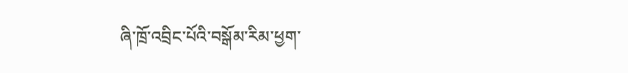ཞི་ཁྲོ་འབྲིང་པོའི་བསྒོམ་རིམ་ཕྱག་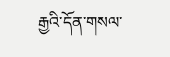རྒྱའི་དོན་གསལ་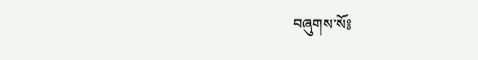བཞུགས་སོ༔